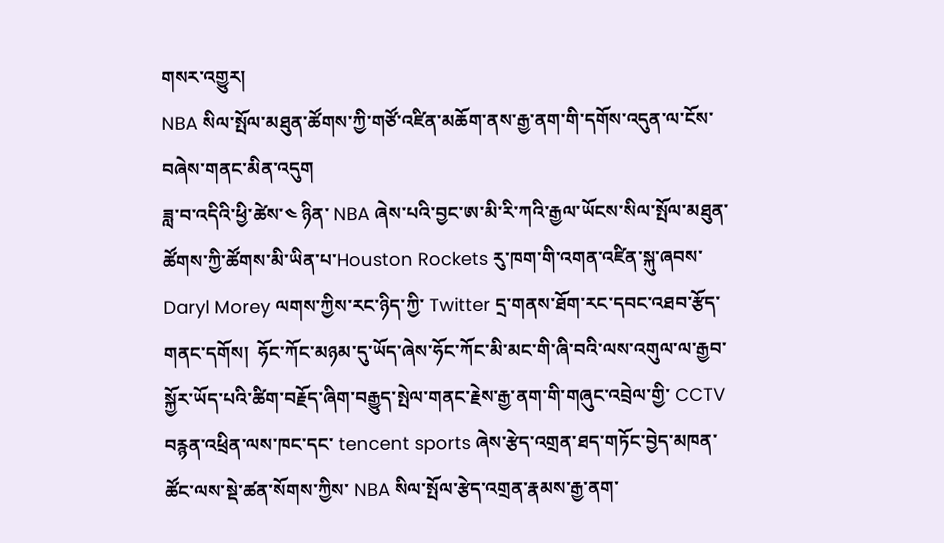གསར་འགྱུར།
NBA སིལ་སྤོལ་མཐུན་ཚོགས་ཀྱི་གཙོ་འཛིན་མཆོག་ནས་རྒྱ་ནག་གི་དགོས་འདུན་ལ་ངོས་བཞེས་གནང་མིན་འདུག
ཟླ་བ་འདིའི་ཕྱི་ཚེས་༤ ཉིན་ NBA ཞེས་པའི་བྱང་ཨ་མི་རི་ཀའི་རྒྱལ་ཡོངས་སིལ་སྤོལ་མཐུན་ཚོགས་ཀྱི་ཚོགས་མི་ཡིན་པ་Houston Rockets རུ་ཁག་གི་འགན་འཛིན་སྐུ་ཞབས་ Daryl Morey ལགས་ཀྱིས་རང་ཉིད་ཀྱི་ Twitter དྲ་གནས་ཐོག་རང་དབང་འཐབ་རྩོད་གནང་དགོས།  ཧོང་ཀོང་མཉམ་དུ་ཡོད་ཞེས་ཧོང་ཀོང་མི་མང་གི་ཞི་བའི་ལས་འགུལ་ལ་རྒྱབ་སྐྱོར་ཡོད་པའི་ཚིག་བརྗོད་ཞིག་བརྒྱུད་སྤེལ་གནང་རྗེས་རྒྱ་ནག་གི་གཞུང་འབྲེལ་གྱི་ CCTV བརྙན་འཕྲིན་ལས་ཁང་དང་ tencent sports ཞེས་རྩེད་འགྲན་ཐད་གཏོང་བྱེད་མཁན་ཚོང་ལས་སྡེ་ཚན་སོགས་ཀྱིས་ NBA སིལ་སྤོལ་རྩེད་འགྲན་རྣམས་རྒྱ་ནག་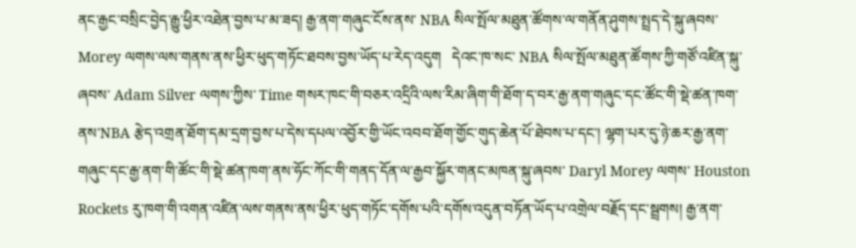ནང་རྒྱང་བསྲིང་བྱེད་རྒྱུ་ཕྱིར་འཐེན་བྱས་པ་མ་ཟད། རྒྱ་ནག་གཞུང་ངོས་ནས་ NBA སིལ་སྤོལ་མཐུན་ཚོགས་ལ་གནོན་ཤུགས་སྤྲད་དེ་སྐུ་ཞབས་ Morey ལགས་ལས་གནས་ནས་ཕྱིར་ཕུད་གཏོང་ཐབས་བྱས་ཡོད་པ་རེད་འདུག   དེའང་ཁ་སང་ NBA སིལ་སྤོལ་མཐུན་ཚོགས་ཀྱི་གཙོ་འཛིན་སྐུ་ཞབས་ Adam Silver ལགས་ཀྱིས་ Time གསར་ཁང་གི་བཅར་འདྲིའི་ལས་རིམ་ཞིག་གི་ཐོག་ད་བར་རྒྱ་ནག་གཞུང་དང་ཚོང་གི་སྡེ་ཚན་ཁག་ནས་NBA རྩེད་འགྲན་ཐོག་དམ་དྲག་བྱས་པ་དེས་དཔལ་འབྱོར་གྱི་ཡོང་འབབ་ཐོག་གྱོང་གུད་ཆེན་པོ་ཐེབས་པ་དང་། ལྷག་པར་དུ་ཉེ་ཆར་རྒྱ་ནག་གཞུང་དང་རྒྱ་ནག་གི་ཚོང་གི་སྡེ་ཚན་ཁག་ནས་ཧོང་ཀོང་གི་གནད་དོན་ལ་རྒྱབ་སྐྱོར་གནང་མཁན་སྐུ་ཞབས་ Daryl Morey ལགས་ Houston Rockets རུ་ཁག་གི་འགན་འཛིན་ལས་གནས་ནས་ཕྱིར་ཕུད་གཏོང་དགོས་པའི་དགོས་འདུན་བཏོན་ཡོད་པ་འགྲེལ་བརྗོད་དང་སྦྲགས། རྒྱ་ནག་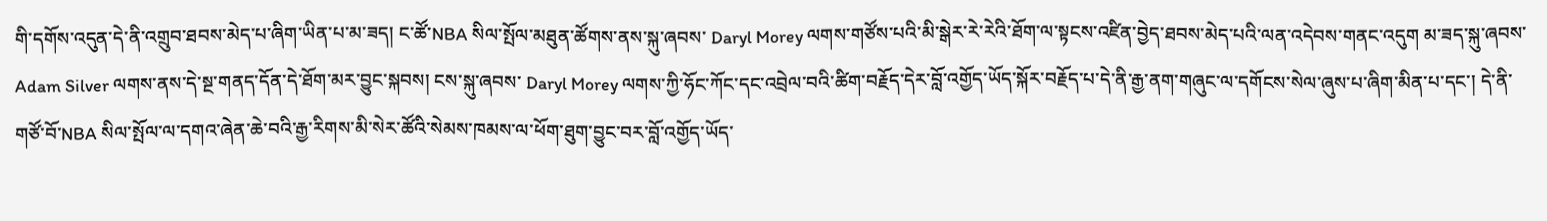གི་དགོས་འདུན་དེ་ནི་འགྲུབ་ཐབས་མེད་པ་ཞིག་ཡིན་པ་མ་ཟད། ང་ཚོ་NBA སིལ་སྤོལ་མཐུན་ཚོགས་ནས་སྐུ་ཞབས་ Daryl Morey ལགས་གཙོས་པའི་མི་སྒེར་རེ་རེའི་ཐོག་ལ་སྟངས་འཛིན་བྱེད་ཐབས་མེད་པའི་ལན་འདེབས་གནང་འདུག མ་ཟད་སྐུ་ཞབས་ Adam Silver ལགས་ནས་དེ་སྔ་གནད་དོན་དེ་ཐོག་མར་བྱུང་སྐབས། ངས་སྐུ་ཞབས་ Daryl Morey ལགས་ཀྱི་ཧོང་ཀོང་དང་འབྲེལ་བའི་ཚིག་བརྗོད་དེར་བློ་འགྱོད་ཡོད་སྐོར་བརྗོད་པ་དེ་ནི་རྒྱ་ནག་གཞུང་ལ་དགོངས་སེལ་ཞུས་པ་ཞིག་མིན་པ་དང་། དེ་ནི་གཙོ་བོ་NBA སིལ་སྤོལ་ལ་དགའ་ཞེན་ཆེ་བའི་རྒྱ་རིགས་མི་སེར་ཚོའི་སེམས་ཁམས་ལ་ཕོག་ཐུག་བྱུང་བར་བློ་འགྱོད་ཡོད་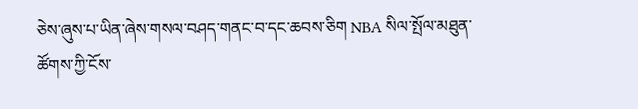ཅེས་ཞུས་པ་ཡིན་ཞེས་གསལ་བཤད་གནང་བ་དང་ཆབས་ཅིག NBA སིལ་སྤོལ་མཐུན་ཚོགས་ཀྱི་ངོས་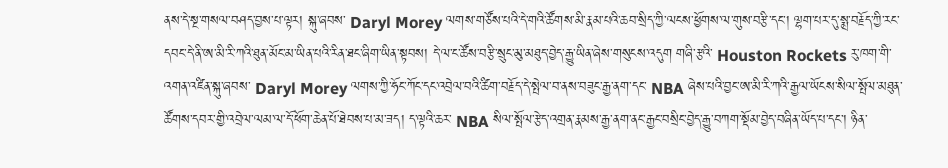ནས་དེ་སྔ་གསལ་བཤད་བྱས་པ་ལྟར། སྐུ་ཞབས་ Daryl Morey ལགས་གཙོས་པའི་དེ་གའི་ཚོགས་མི་རྣམ་པའི་ཆབ་སྲིད་ཀྱི་ལངས་ཕྱོགས་ལ་གུས་བརྩི་དང་། ལྷག་པར་དུ་སྨྲ་བརྗོད་ཀྱི་རང་དབང་དེ་ནི་ཨ་མི་རི་ཀའི་ཐུན་མོང་མ་ཡིན་པའི་རིན་ཐང་ཞིག་ཡིན་སྟབས། དེ་ལ་ང་ཚོས་བརྩི་སྲུང་མུ་མཐུད་བྱེད་རྒྱུ་ཡིན་ཞེས་གསུངས་འདུག གཞི་རྩའི་ Houston Rockets རུ་ཁག་གི་འགན་འཛིན་སྐུ་ཞབས་ Daryl Morey ལགས་ཀྱི་ཧོང་ཀོང་དང་འབྲེལ་བའི་ཚིག་བརྗོད་དེ་སྤེལ་བ་ནས་བཟུང་རྒྱ་ནག་དང་ NBA ཞེས་པའི་བྱང་ཨ་མི་རི་ཀའི་རྒྱལ་ཡོངས་སིལ་སྤོལ་མཐུན་ཚོགས་དབར་གྱི་འབྲེལ་ལམ་ལ་དོ་ཕོག་ཆེན་པོ་ཐེབས་པ་མ་ཟད། ད་ལྟའི་ཆར་ NBA སིལ་སྤོལ་རྩེད་འགྲན་རྣམས་རྒྱ་ནག་ནང་རྒྱང་བསྲིང་བྱེད་རྒྱུ་བཀག་སྡོམ་བྱེད་བཞིན་ཡོད་པ་དང་། ཉིན་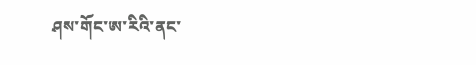ཤས་གོང་ཨ་རིའི་ནང་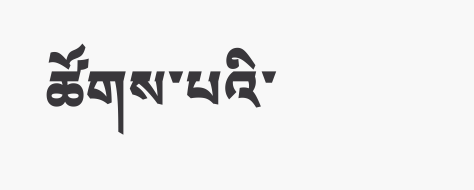ཚོགས་པའི་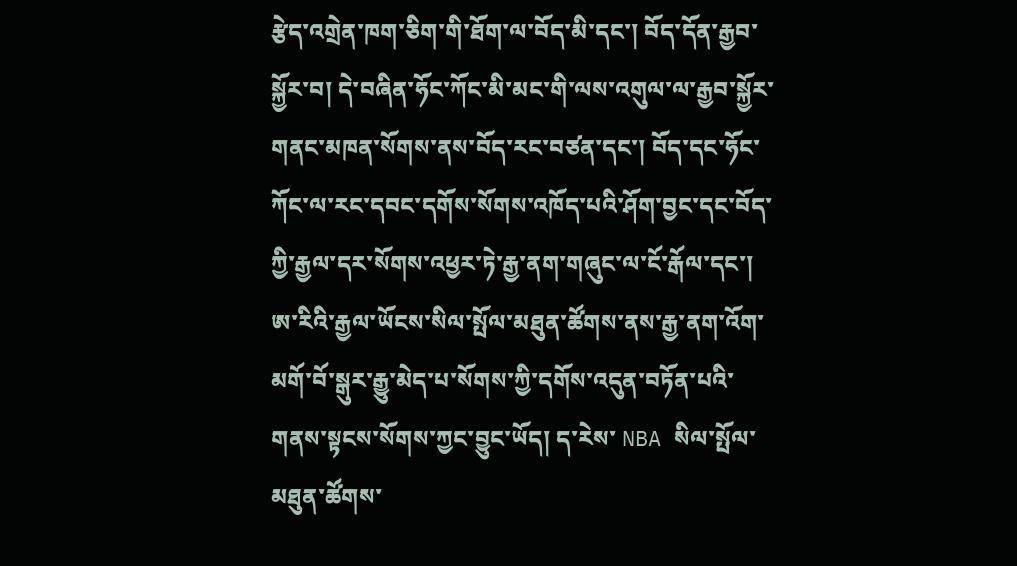རྩེད་འགྲེན་ཁག་ཅིག་གི་ཐོག་ལ་བོད་མི་དང་། བོད་དོན་རྒྱབ་སྐྱོར་བ། དེ་བཞིན་ཧོང་ཀོང་མི་མང་གི་ལས་འགུལ་ལ་རྒྱབ་སྐྱོར་གནང་མཁན་སོགས་ནས་བོད་རང་བཙན་དང་། བོད་དང་ཧོང་ཀོང་ལ་རང་དབང་དགོས་སོགས་འཁོད་པའི་ཤོག་བྱང་དང་བོད་ཀྱི་རྒྱལ་དར་སོགས་འཕྱར་ཏེ་རྒྱ་ནག་གཞུང་ལ་ངོ་རྒོལ་དང་། ཨ་རིའི་རྒྱལ་ཡོངས་སིལ་སྤོལ་མཐུན་ཚོགས་ནས་རྒྱ་ནག་འོག་མགོ་བོ་སྒུར་རྒྱུ་མེད་པ་སོགས་ཀྱི་དགོས་འདུན་བཏོན་པའི་གནས་སྟངས་སོགས་ཀྱང་བྱུང་ཡོད། ད་རེས་ NBA སིལ་སྤོལ་མཐུན་ཚོགས་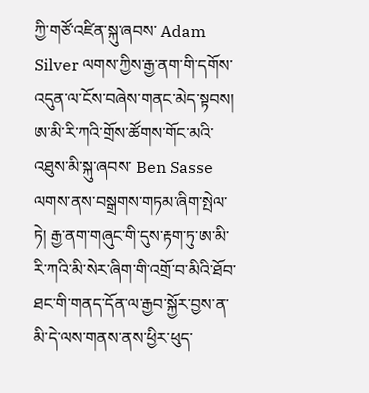ཀྱི་གཙོ་འཛིན་སྐུ་ཞབས་ Adam Silver ལགས་ཀྱིས་རྒྱ་ནག་གི་དགོས་འདུན་ལ་ངོས་བཞེས་གནང་མེད་སྟབས། ཨ་མི་རི་ཀའི་གྲོས་ཚོགས་གོང་མའི་འཐུས་མི་སྐུ་ཞབས་ Ben Sasse ལགས་ནས་བསྒྲགས་གཏམ་ཞིག་སྤེལ་ཏེ། རྒྱ་ནག་གཞུང་གི་དུས་རྟག་ཏུ་ཨ་མི་རི་ཀའི་མི་སེར་ཞིག་གི་འགྲོ་བ་མིའི་ཐོབ་ཐང་གི་གནད་དོན་ལ་རྒྱབ་སྐྱོར་བྱས་ན་མི་དེ་ལས་གནས་ནས་ཕྱིར་ཕུད་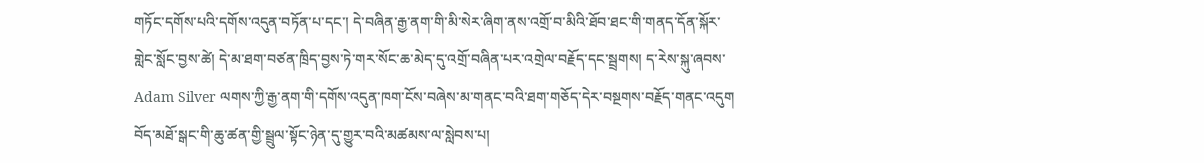གཏོང་དགོས་པའི་དགོས་འདུན་བཏོན་པ་དང་། དེ་བཞིན་རྒྱ་ནག་གི་མི་སེར་ཞིག་ནས་འགྲོ་བ་མིའི་ཐོབ་ཐང་གི་གནད་དོན་སྐོར་གླེང་སློང་བྱས་ཚེ། དེ་མ་ཐག་བཙན་ཁྲིད་བྱས་ཏེ་གར་སོང་ཆ་མེད་དུ་འགྲོ་བཞིན་པར་འགྲེལ་བརྗོད་དང་སྦྲགས། ད་རེས་སྐུ་ཞབས་ Adam Silver ལགས་ཀྱི་རྒྱ་ནག་གི་དགོས་འདུན་ཁག་ངོས་བཞེས་མ་གནང་བའི་ཐག་གཅོད་དེར་བསྔགས་བརྗོད་གནང་འདུག
བོད་མཐོ་སྒང་གི་ཆུ་ཚན་གྱི་སྦྲུལ་སྟོང་ཉེན་དུ་གྱུར་བའི་མཚམས་ལ་སླེབས་པ།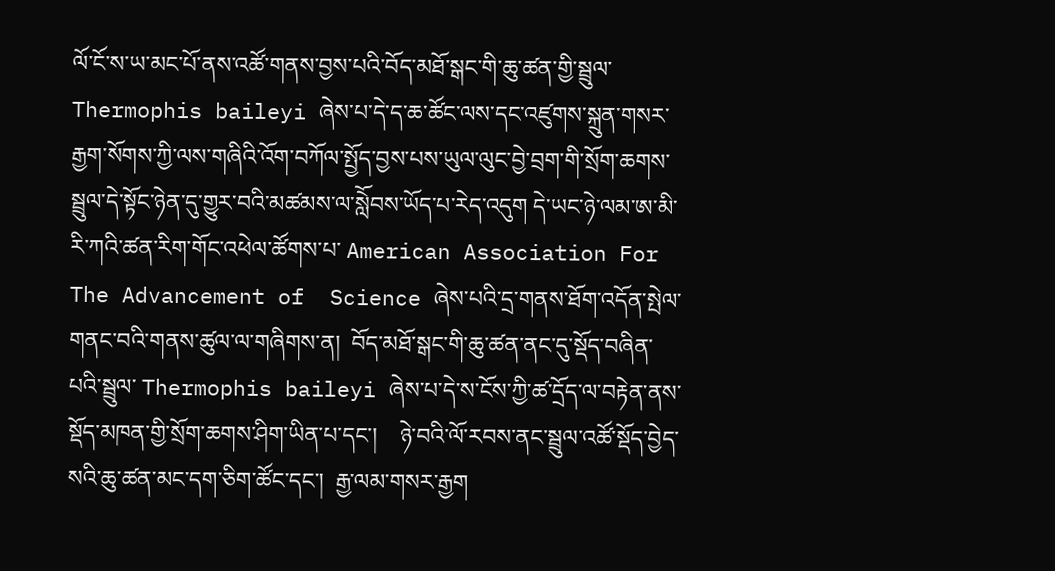ལོ་ངོ་ས་ཡ་མང་པོ་ནས་འཚོ་གནས་བྱས་པའི་བོད་མཐོ་སྒང་གི་ཆུ་ཚན་གྱི་སྦྲུལ་ Thermophis baileyi ཞེས་པ་དེ་ད་ཆ་ཚོང་ལས་དང་འཛུགས་སྐྲུན་གསར་རྒྱག་སོགས་ཀྱི་ལས་གཞིའི་འོག་བཀོལ་སྤྱོད་བྱས་པས་ཡུལ་ལུང་བྱེ་བྲག་གི་སྲོག་ཆགས་སྦྲུལ་དེ་སྟོང་ཉེན་དུ་གྱུར་བའི་མཚམས་ལ་སླེོབས་ཡོད་པ་རེད་འདུག དེ་ཡང་ཉེ་ལམ་ཨ་མི་རི་ཀའི་ཚན་རིག་གོང་འཕེལ་ཚོགས་པ་ American Association For The Advancement of  Science ཞེས་པའི་དྲ་གནས་ཐོག་འདོན་སྤེལ་གནང་བའི་གནས་ཚུལ་ལ་གཞིགས་ན།  བོད་མཐོ་སྒང་གི་ཆུ་ཚན་ནང་དུ་སྡོད་བཞིན་པའི་སྦྲུལ་ Thermophis baileyi ཞེས་པ་དེ་ས་ངོས་ཀྱི་ཚ་དྲོད་ལ་བརྟེན་ནས་སྡོད་མཁན་གྱི་སྲོག་ཆགས་ཤིག་ཡིན་པ་དང་།    ཉེ་བའི་ལོ་རབས་ནང་སྦྲུལ་འཚོ་སྡོད་བྱེད་སའི་ཆུ་ཚན་མང་དག་ཅིག་ཚོང་དང་།  རྒྱ་ལམ་གསར་རྒྱག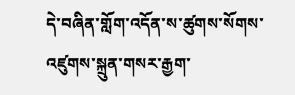དེ་བཞིན་གློག་འདོན་ས་ཚུགས་སོགས་འཛུགས་སྐྲུན་གསར་རྒྱག་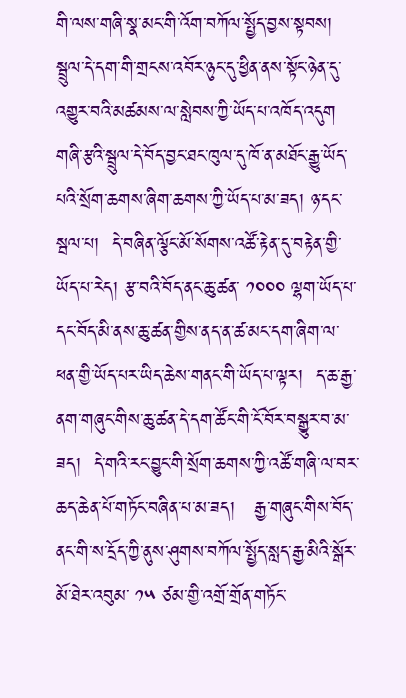གི་ལས་གཞི་སྣ་མང་གི་འོག་བཀོལ་སྤྱོད་བྱས་སྟབས།  སྦྲུལ་དེ་དག་གི་གྲངས་འབོར་ཉུང་དུ་ཕྱིན་ནས་སྟོང་ཉེན་དུ་འགྱུར་བའི་མཚམས་ལ་སླེབས་ཀྱི་ཡོད་པ་འཁོད་འདུག གཞི་རྩའི་སྦྲུལ་དེ་བོད་བྱང་ཐང་ཁུལ་དུ་ཁོ་ན་མཐོང་རྒྱུ་ཡོད་པའི་སྲོག་ཆགས་ཞིག་ཆགས་ཀྱི་ཡོད་པ་མ་ཟད། ཉ་དང་སྦལ་པ།  དེ་བཞིན་ལྕོང་མོ་སོགས་འཚོ་རྟེན་དུ་བརྟེན་གྱི་ཡོད་པ་རེད། རྩ་བའི་བོད་ནང་ཆུ་ཚན་ ༡༠༠༠ ལྷག་ཡོད་པ་དང་བོད་མི་ནས་ཆུ་ཚན་གྱིས་ནད་ན་ཚ་མང་དག་ཞིག་ལ་ཕན་གྱི་ཡོད་པར་ཡིད་ཆེས་གནང་གི་ཡོད་པ་ལྟར།  ད་ཆ་རྒྱ་ནག་གཞུང་གིས་ཆུ་ཚན་དེ་དག་ཚོང་གི་ངོ་བོར་བསྒྱུར་བ་མ་ཟད།  དེ་གའི་རང་བྱུང་གི་སྲོག་ཆགས་ཀྱི་འཚོ་གཞི་ལ་བར་ཆད་ཆེན་པོ་གཏོང་བཞིན་པ་མ་ཟད།   རྒྱ་གཞུང་གིས་བོད་ནང་གི་ས་དྲོད་ཀྱི་ནུས་ཤུགས་བཀོལ་སྤྱོད་སླད་རྒྱ་མིའི་སྒོར་མོ་ཐེར་འབུམ་ ༡༥ ཙམ་གྱི་འགྲོ་གྲོན་གཏོང་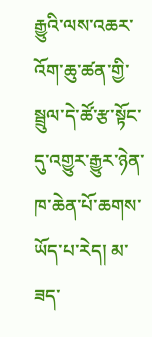རྒྱུའི་ལས་འཆར་འོག་ཆུ་ཚན་གྱི་སྦྲུལ་དེ་ཚོ་རྩ་སྟོང་དུ་འགྱུར་རྒྱུར་ཉེན་ཁ་ཆེན་པོ་ཆགས་ཡོད་པ་རེད། མ་ཟད་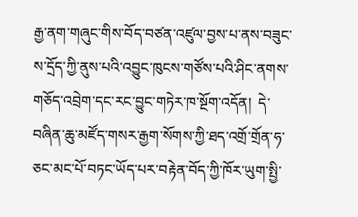རྒྱ་ནག་གཞུང་གིས་བོད་བཙན་འཛུལ་བྱས་པ་ནས་བཟུང་ས་དྲོད་ཀྱི་ནུས་པའི་འབྱུང་ཁུངས་གཙོས་པའི་ཤིང་ནགས་གཅོད་འབྲེག་དང་རང་བྱུང་གཏེར་ཁ་སྔོག་འདོན།  དེ་བཞིན་ཆུ་མཛོད་གསར་རྒྱག་སོགས་ཀྱི་ཐད་འགྲོ་གྲོན་ཧ་ཅང་མང་པོ་བཏང་ཡོད་པར་བརྟེན་བོད་ཀྱི་ཁོར་ཡུག་སྤྱི་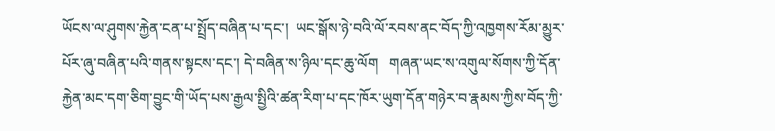ཡོངས་ལ་ཤུགས་རྐྱེན་ངན་པ་སྤྲོད་བཞིན་པ་དང་།  ཡང་སྒོས་ཉེ་བའི་ལོ་རབས་ནང་བོད་ཀྱི་འཁྱགས་རོམ་མྱུར་པོར་ཞུ་བཞིན་པའི་གནས་སྟངས་དང་། དེ་བཞིན་ས་ཉིལ་དང་ཆུ་ལོག   གཞན་ཡང་ས་འགུལ་སོགས་ཀྱི་དོན་རྐྱེན་མང་དག་ཅིག་བྱུང་གི་ཡོད་པས་རྒྱལ་སྤྱིའི་ཚན་རིག་པ་དང་ཁོར་ཡུག་དོན་གཉེར་བ་རྣམས་ཀྱིས་བོད་ཀྱི་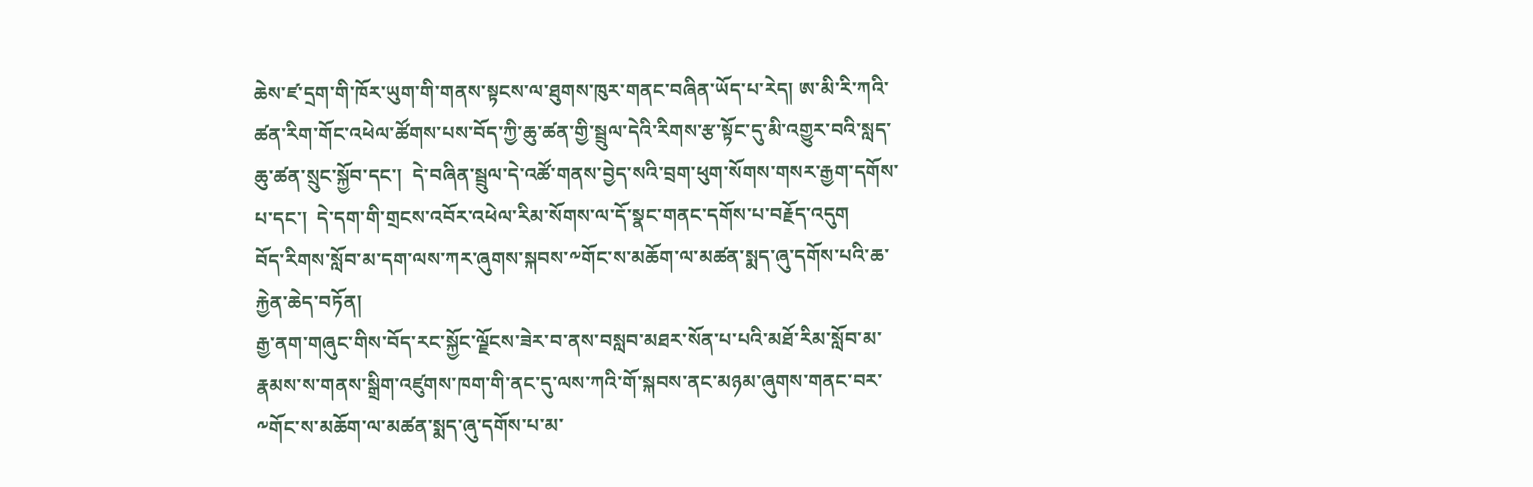ཆེས་ཛ་དྲག་གི་ཁོར་ཡུག་གི་གནས་སྟངས་ལ་ཐུགས་ཁུར་གནང་བཞིན་ཡོད་པ་རེད། ཨ་མི་རི་ཀའི་ཚན་རིག་གོང་འཕེལ་ཚོགས་པས་བོད་ཀྱི་ཆུ་ཚན་གྱི་སྦྲུལ་དེའི་རིགས་རྩ་སྟོང་དུ་མི་འགྱུར་བའི་སླད་ཆུ་ཚན་སྲུང་སྐྱོབ་དང་།  དེ་བཞིན་སྦྲུལ་དེ་འཚོ་གནས་བྱེད་སའི་བྲག་ཕུག་སོགས་གསར་རྒྱག་དགོས་པ་དང་།  དེ་དག་གི་གྲངས་འབོར་འཕེལ་རིམ་སོགས་ལ་དོ་སྣང་གནང་དགོས་པ་བརྗོད་འདུག
བོད་རིགས་སློབ་མ་དག་ལས་ཀར་ཞུགས་སྐབས་༸གོང་ས་མཆོག་ལ་མཚན་སྨད་ཞུ་དགོས་པའི་ཆ་རྐྱེན་ཆེད་བཏོན།
རྒྱ་ནག་གཞུང་གིས་བོད་རང་སྐྱོང་ལྗོངས་ཟེར་བ་ནས་བསླབ་མཐར་སོན་པ་པའི་མཐོ་རིམ་སློབ་མ་རྣམས་ས་གནས་སྒྲིག་འཛུགས་ཁག་གི་ནང་དུ་ལས་ཀའི་གོ་སྐབས་ནང་མཉམ་ཞུགས་གནང་བར་༸གོང་ས་མཆོག་ལ་མཚན་སྨད་ཞུ་དགོས་པ་མ་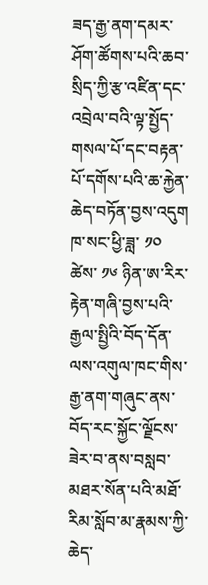ཟད་རྒྱ་ནག་དམར་ཤོག་ཚོགས་པའི་ཆབ་སྲིད་ཀྱི་རྩ་འཛིན་དང་འབྲེལ་བའི་ལྟ་སྤྱོད་གསལ་པོ་དང་བརྟན་པོ་དགོས་པའི་ཆ་རྐྱེན་ཆེད་བཏོན་བྱས་འདུག ཁ་སང་ཕྱི་ཟླ་ ༡༠ ཚེས་ ༡༦ ཉིན་ཨ་རིར་རྟེན་གཞི་བྱས་པའི་རྒྱལ་སྤྱིའི་བོད་དོན་ལས་འགུལ་ཁང་གིས་རྒྱ་ནག་གཞུང་ནས་བོད་རང་སྐྱོང་ལྗོངས་ཟེར་བ་ནས་བསླབ་མཐར་སོན་པའི་མཐོ་རིམ་སློབ་མ་རྣམས་ཀྱི་ཆེད་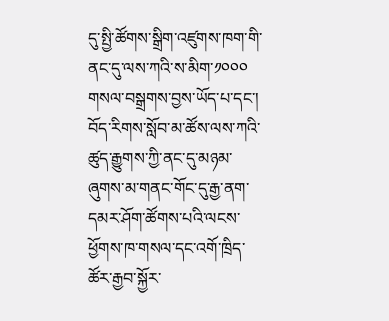དུ་སྤྱི་ཚོགས་སྒྲིག་འཛུགས་ཁག་གི་ནང་དུ་ལས་ཀའི་ས་མིག་༡༠༠༠ གསལ་བསྒྲགས་བྱས་ཡོད་པ་དང་། བོད་རིགས་སློབ་མ་ཚོས་ལས་ཀའི་ཚུད་རྒྱུགས་ཀྱི་ནང་དུ་མཉམ་ཞུགས་མ་གནང་གོང་དུ་རྒྱ་ནག་དམར་ཤོག་ཚོགས་པའི་ལངས་ཕྱོགས་ཁ་གསལ་དང་འགོ་ཁྲིད་ཚོར་རྒྱབ་སྐྱོར་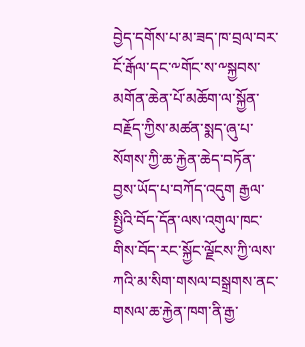བྱེད་དགོས་པ་མ་ཟད་ཁ་བྲལ་བར་ངོ་རྒོལ་དང་༸གོང་ས་༸སྐྱབས་མགོན་ཆེན་པོ་མཆོག་ལ་སྐྱོན་བརྗོད་ཀྱིས་མཚན་སྨད་ཞུ་པ་སོགས་ཀྱི་ཆ་རྐྱེན་ཆེད་བཏོན་བྱས་ཡོད་པ་བཀོད་འདུག རྒྱལ་སྤྱིའི་བོད་དོན་ལས་འགུལ་ཁང་གིས་བོད་རང་སྐྱོང་ལྗོངས་ཀྱི་ལས་ཀའི་མ་སིག་གསལ་བསྒྲགས་ནང་གསལ་ཆ་རྐྱེན་ཁག་ནི་རྒྱ་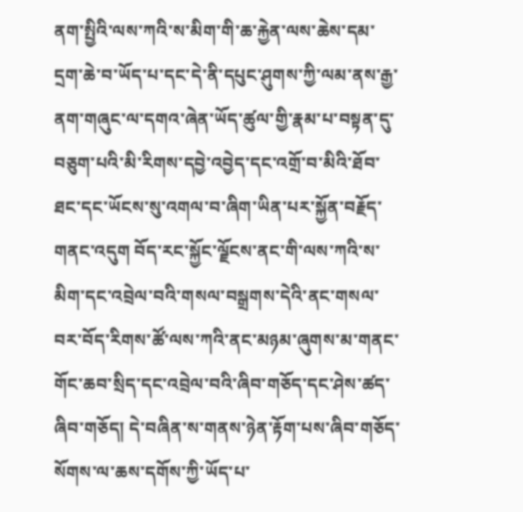ནག་སྤྱིའི་ལས་ཀའི་ས་མིག་གི་ཆ་རྐྱེན་ལས་ཆེས་དམ་དྲག་ཆེ་བ་ཡོད་པ་དང་དེ་ནི་དཔུང་ཤུགས་ཀྱི་ལམ་ནས་རྒྱ་ནག་གཞུང་ལ་དགའ་ཞེན་ཡོད་ཚུལ་གྱི་རྣམ་པ་བསྟན་དུ་བཅུག་པའི་མི་རིགས་དབྱེ་འབྱེད་དང་འགྲོ་བ་མིའི་ཐོབ་ཐང་དང་ཡོངས་སུ་འགལ་བ་ཞིག་ཡིན་པར་སྐྱོན་བརྗོད་གནང་འདུག བོད་རང་སྐྱོང་ལྗོངས་ནང་གི་ལས་ཀའི་ས་མིག་དང་འབྲེལ་བའི་གསལ་བསྒྲགས་དེའི་ནང་གསལ་བར་བོད་རིགས་ཚོ་ལས་ཀའི་ནང་མཉམ་ཞུགས་མ་གནང་གོང་ཆབ་སྲིད་དང་འབྲེལ་བའི་ཞིབ་གཅོད་དང་ཤེས་ཚད་ཞིབ་གཅོད། དེ་བཞིན་ས་གནས་ཉེན་རྟོག་པས་ཞིབ་གཅོད་སོགས་ལ་ཆས་དགོས་ཀྱི་ཡོད་པ་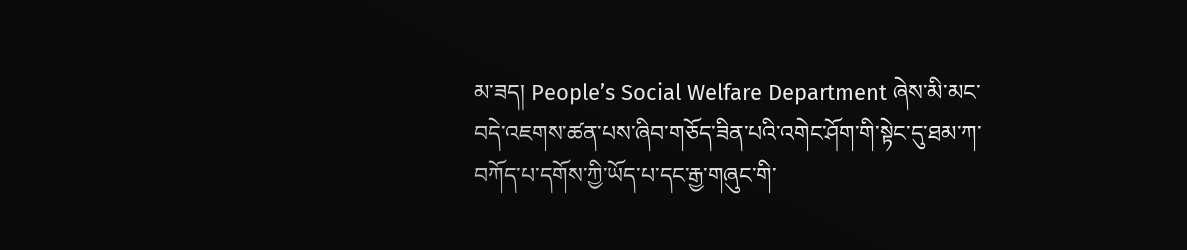མ་ཟད། People’s Social Welfare Department ཞེས་མི་མང་བདེ་འཇགས་ཚན་པས་ཞིབ་གཅོད་ཟིན་པའི་འགེང་ཤོག་གི་སྟེང་དུ་ཐམ་ཀ་བཀོད་པ་དགོས་ཀྱི་ཡོད་པ་དང་རྒྱ་གཞུང་གི་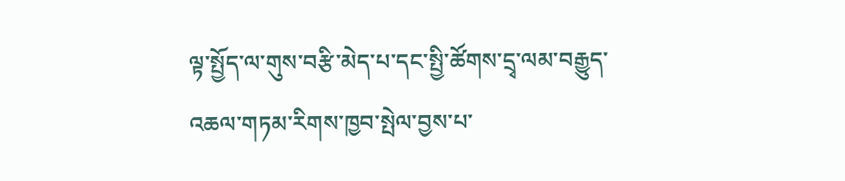ལྟ་སྤྱོད་ལ་གུས་བརྩི་མེད་པ་དང་སྤྱི་ཚོགས་དྲྭ་ལམ་བརྒྱུད་འཆལ་གཏམ་རིགས་ཁྱབ་སྤེལ་བྱས་པ་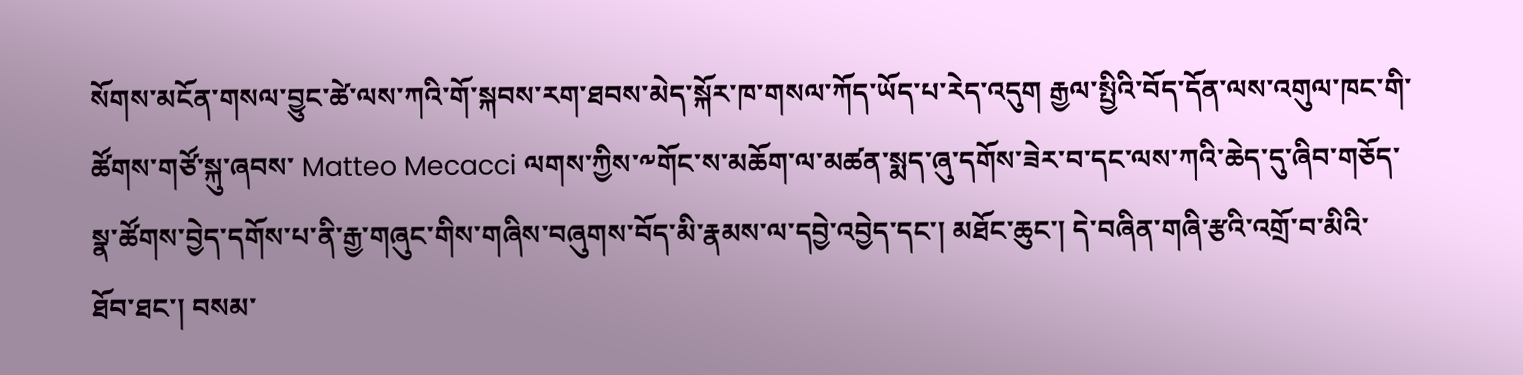སོགས་མངོན་གསལ་བྱུང་ཚེ་ལས་ཀའི་གོ་སྐབས་རག་ཐབས་མེད་སྐོར་ཁ་གསལ་ཀོད་ཡོད་པ་རེད་འདུག རྒྱལ་སྤྱིའི་བོད་དོན་ལས་འགུལ་ཁང་གི་ཚོགས་གཙོ་སྐུ་ཞབས་ Matteo Mecacci ལགས་ཀྱིས་༸གོང་ས་མཆོག་ལ་མཚན་སྨད་ཞུ་དགོས་ཟེར་བ་དང་ལས་ཀའི་ཆེད་དུ་ཞིབ་གཅོད་སྣ་ཚོགས་བྱེད་དགོས་པ་ནི་རྒྱ་གཞུང་གིས་གཞིས་བཞུགས་བོད་མི་རྣམས་ལ་དབྱེ་འབྱེད་དང་། མཐོང་ཆུང་། དེ་བཞིན་གཞི་རྩའི་འགྲོ་བ་མིའི་ཐོབ་ཐང་། བསམ་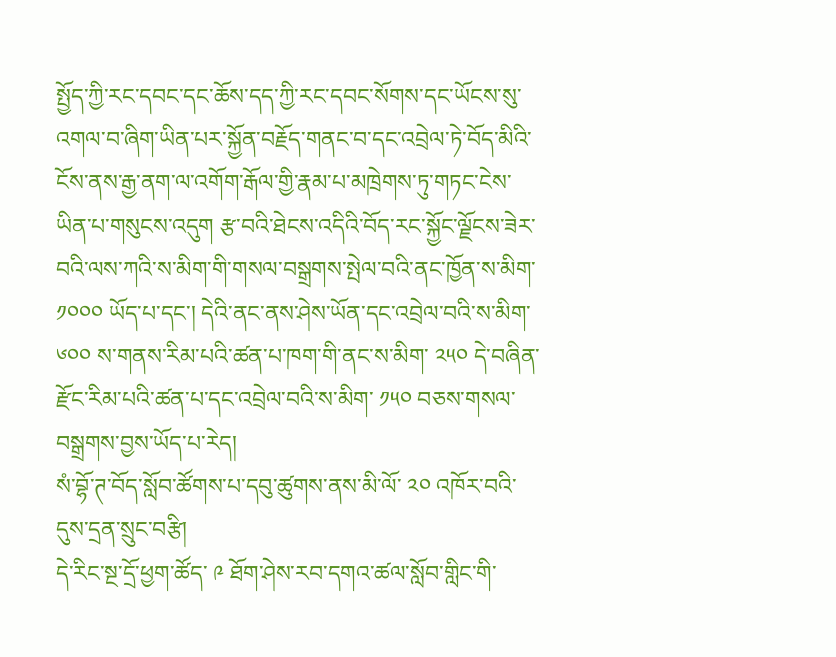སྤྱོད་ཀྱི་རང་དབང་དང་ཆོས་དད་ཀྱི་རང་དབང་སོགས་དང་ཡོངས་སུ་འགལ་བ་ཞིག་ཡིན་པར་སྐྱོན་བརྗོད་གནང་བ་དང་འབྲེལ་ཏེ་བོད་མིའི་ངོས་ནས་རྒྱ་ནག་ལ་འགོག་རྒོལ་གྱི་རྣམ་པ་མཁྲེགས་ཏུ་གཏང་ངེས་ཡིན་པ་གསུངས་འདུག རྩ་བའི་ཐེངས་འདིའི་བོད་རང་སྐྱོང་ལྗོངས་ཟེར་བའི་ལས་ཀའི་ས་མིག་གི་གསལ་བསྒྲགས་སྤེལ་བའི་ནང་ཁྱོན་ས་མིག་ ༡༠༠༠ ཡོད་པ་དང་། དེའི་ནང་ནས་ཤེས་ཡོན་དང་འབྲེལ་བའི་ས་མིག་ ༦༠༠ ས་གནས་རིམ་པའི་ཚན་པ་ཁག་གི་ནང་ས་མིག་ ༢༥༠ དེ་བཞིན་རྫོང་རིམ་པའི་ཚན་པ་དང་འབྲེལ་བའི་ས་མིག་ ༡༥༠ བཅས་གསལ་བསྒྲགས་བྱས་ཡོད་པ་རེད།
སཾ་བྷོ་ཊ་བོད་སློབ་ཚོགས་པ་དབུ་ཚུགས་ནས་མི་ལོ་ ༢༠ འཁོར་བའི་དུས་དྲན་སྲུང་བརྩི།
དེ་རིང་སྔ་དྲོ་ཕྱག་ཚོད་ ༩ ཐོག་ཤེས་རབ་དགའ་ཚལ་སློབ་གླིང་གི་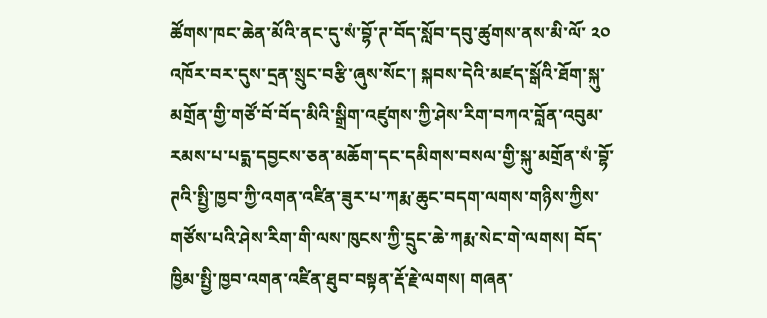ཚོགས་ཁང་ཆེན་མོའི་ནང་དུ་སཾ་བྷོ་ཊ་བོད་སློབ་དབུ་ཚུགས་ནས་མི་ལོ་ ༢༠ འཁོར་བར་དུས་དྲན་སྲུང་བརྩི་ཞུས་སོང་། སྐབས་དེའི་མཛད་སྒོའི་ཐོག་སྐུ་མགྲོན་གྱི་གཙོ་བོ་བོད་མིའི་སྒྲིག་འཛུགས་ཀྱི་ཤེས་རིག་བཀའ་བློན་འབུམ་རམས་པ་པདྨ་དབྱངས་ཅན་མཆོག་དང་དམིགས་བསལ་གྱི་སྐུ་མགྲོན་སཾ་བྷོ་ཊའི་སྤྱི་ཁྱབ་ཀྱི་འགན་འཛིན་ཟུར་པ་ཀརྨ་ཆུང་བདག་ལགས་གཉིས་ཀྱིས་གཙོས་པའི་ཤེས་རིག་གི་ལས་ཁུངས་ཀྱི་དྲུང་ཆེ་ཀརྨ་སེང་གེ་ལགས། བོད་ཁྱིམ་སྤྱི་ཁྱབ་འགན་འཛིན་ཐུབ་བསྟན་རྡོ་རྗེ་ལགས། གཞན་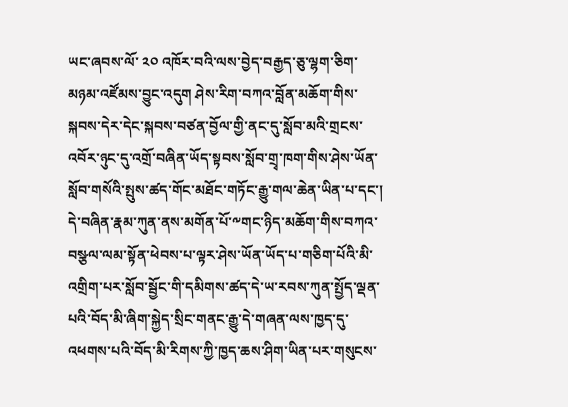ཡང་ཞབས་ལོ་ ༢༠ འཁོར་བའི་ལས་བྱེད་བརྒྱད་ཅུ་ལྷག་ཅིག་མཉམ་འཛོམས་བྱུང་འདུག ཤེས་རིག་བཀའ་བློན་མཆོག་གིས་སྐབས་དེར་དེང་སྐབས་བཙན་བྱོལ་གྱི་ནང་དུ་སློབ་མའི་གྲངས་འབོར་ཉུང་དུ་འགྲོ་བཞིན་ཡོད་སྟབས་སློབ་གྲྭ་ཁག་གིས་ཤེས་ཡོན་སློབ་གསོའི་སྤུས་ཚད་གོང་མཐོང་གཏོང་རྒྱུ་གལ་ཆེན་ཡིན་པ་དང་། དེ་བཞིན་རྣམ་ཀུན་ནས་མགོན་པོ་༸གང་ཉིད་མཆོག་གིས་བཀའ་བསྩལ་ལམ་སྟོན་ཕེབས་པ་ལྟར་ཤེས་ཡོན་ཡོད་པ་གཅིག་པོའི་མི་འགྲིག་པར་སློབ་སྦྱོང་གི་དམིགས་ཚད་དེ་ཡ་རབས་ཀུན་སྤྱོད་ལྡན་པའི་བོད་མི་ཞིག་སྐྱེད་སྲིང་གནང་རྒྱུ་དེ་གཞན་ལས་ཁྱད་དུ་འཕགས་པའི་བོད་མི་རིགས་ཀྱི་ཁྱད་ཆས་ཤིག་ཡིན་པར་གསུངས་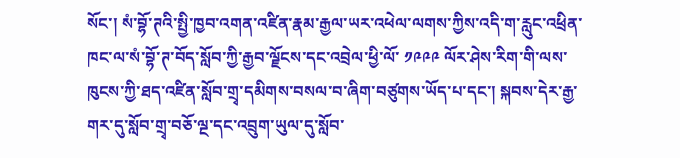སོང་། སཾ་བྷོ་ཊའི་སྤྱི་ཁྱབ་འགན་འཛིན་རྣམ་རྒྱལ་ཡར་འཕེལ་ལགས་ཀྱིས་འདི་ག་རླུང་འཕྲིན་ཁང་ལ་སཾ་བྷོ་ཊ་བོད་སློབ་ཀྱི་རྒྱབ་ལྗོངས་དང་འབྲེལ་ཕྱི་ལོ་ ༡༩༩༩ ལོར་ཤེས་རིག་གི་ལས་ཁུངས་ཀྱི་ཐད་འཛིན་སློབ་གྲྭ་དམིགས་བསལ་བ་ཞིག་བཙུགས་ཡོད་པ་དང་། སྐབས་དེར་རྒྱ་གར་དུ་སློབ་གྲྭ་བཅོ་ལྔ་དང་འབྲུག་ཡུལ་དུ་སློབ་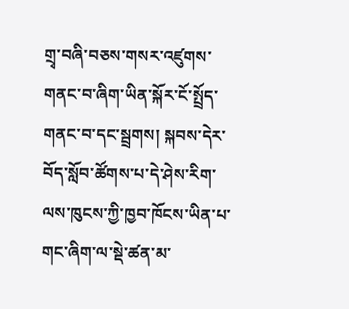གྲྭ་བཞི་བཅས་གསར་འཛུགས་གནང་བ་ཞིག་ཡིན་སྐོར་ངོ་སྤྲོད་གནང་བ་དང་སྦྲགས། སྐབས་དེར་བོད་སློབ་ཚོགས་པ་དེ་ཤེས་རིག་ལས་ཁུངས་ཀྱི་ཁྱབ་ཁོངས་ཡིན་པ་གང་ཞིག་ལ་སྡེ་ཚན་མ་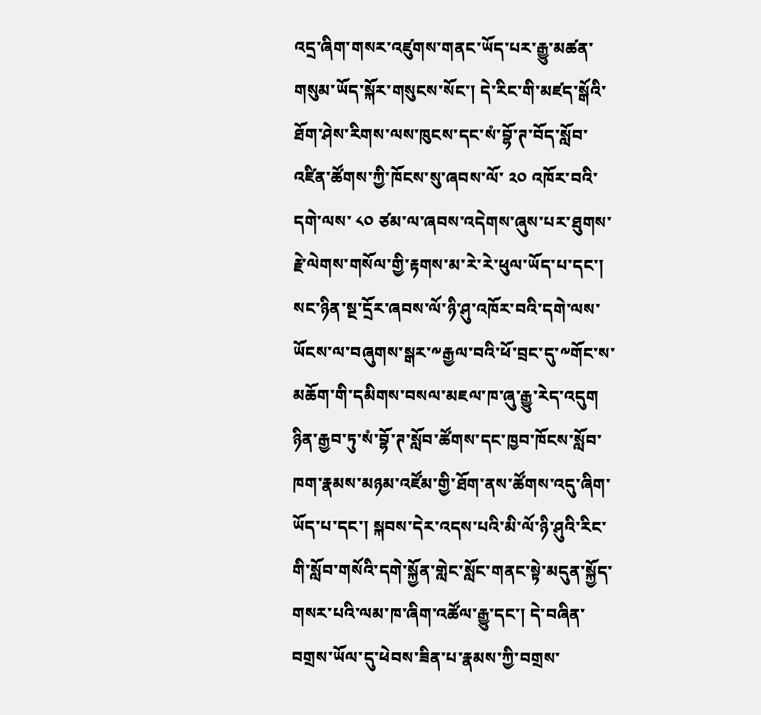འདྲ་ཞིག་གསར་འཛུགས་གནང་ཡོད་པར་རྒྱུ་མཚན་གསུམ་ཡོད་སྐོར་གསུངས་སོང་། དེ་རིང་གི་མཛད་སྒོའི་ཐོག་ཤེས་རིགས་ལས་ཁུངས་དང་སཾ་བྷོ་ཊ་བོད་སློབ་འཛིན་ཚོགས་ཀྱི་ཁོངས་སུ་ཞབས་ལོ་ ༢༠ འཁོར་བའི་དགེ་ལས་ ༨༠ ཙམ་ལ་ཞབས་འདེགས་ཞུས་པར་ཐུགས་རྗེ་ལེགས་གསོལ་གྱི་རྟགས་མ་རེ་རེ་ཕུལ་ཡོད་པ་དང་། སང་ཉིན་སྔ་དྲོར་ཞབས་ལོ་ཉི་ཤུ་འཁོར་བའི་དགེ་ལས་ཡོངས་ལ་བཞུགས་སྒར་༸རྒྱལ་བའི་ཕོ་བྲང་དུ་༸གོང་ས་མཆོག་གི་དམིགས་བསལ་མཇལ་ཁ་ཞུ་རྒྱུ་རེད་འདུག   ཉིན་རྒྱབ་ཏུ་སཾ་བྷོ་ཊ་སློབ་ཚོགས་དང་ཁྱབ་ཁོངས་སློབ་ཁག་རྣམས་མཉམ་འཛོམ་གྱི་ཐོག་ནས་ཚོགས་འདུ་ཞིག་ཡོད་པ་དང་། སྐབས་དེར་འདས་པའི་མི་ལོ་ཉི་ཤུའི་རིང་གི་སློབ་གསོའི་དགེ་སྐྱོན་གླེང་སློང་གནང་སྟེ་མདུན་སྐྱོད་གསར་པའི་ལམ་ཁ་ཞིག་འཚོལ་རྒྱུ་དང་། དེ་བཞིན་བགྲས་ཡོལ་དུ་ཕེབས་ཟིན་པ་རྣམས་ཀྱི་བགྲས་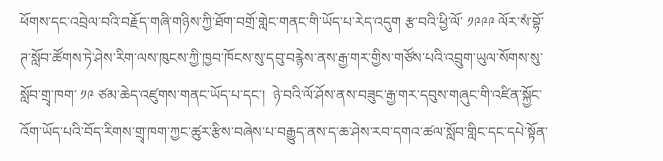ཕོགས་དང་འབྲེལ་བའི་བརྗོད་གཞི་གཉིས་ཀྱི་ཐོག་བགྲོ་གླེང་གནང་གི་ཡོད་པ་རེད་འདུག རྩ་བའི་ཕྱི་ལོ་ ༡༩༩༩ ལོར་སཾ་བྷོ་ཊ་སློབ་ཚོགས་ཏེ་ཤེས་རིག་ལས་ཁུངས་ཀྱི་ཁྱབ་ཁོངས་སུ་དབུ་བརྙེས་ནས་རྒྱ་གར་གྱིས་གཙོས་པའི་འབྲུག་ཡུལ་སོགས་སུ་སློབ་གྲྭ་ཁག་ ༡༩ ཙམ་ཆེད་འཛུགས་གནང་ཡོད་པ་དང་།  ཉེ་བའི་ལོ་ཤོས་ནས་བཟུང་རྒྱ་གར་དབུས་གཞུང་གི་འཛིན་སྐྱོང་འོག་ཡོད་པའི་བོད་རིགས་གྲྭ་ཁག་ཀྱང་ཚུར་རྩིས་བཞེས་པ་བརྒྱུད་ནས་ད་ཆ་ཤེས་རབ་དགའ་ཚལ་སློབ་གླིང་དང་དཔེ་སྟོན་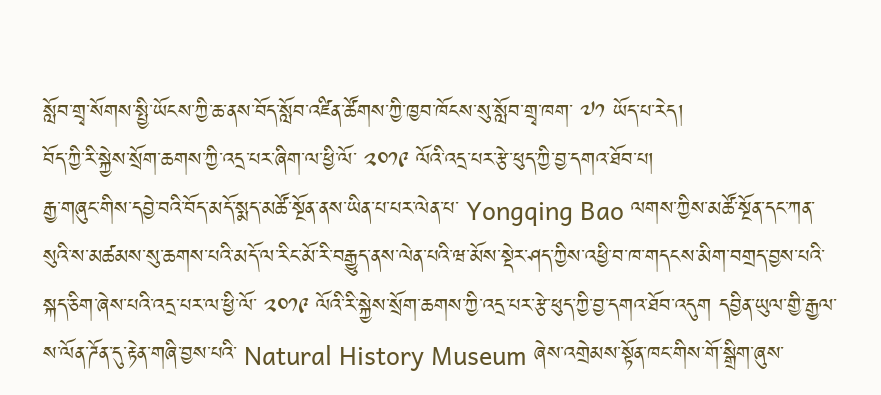སློབ་གྲྭ་སོགས་སྤྱི་ཡོངས་ཀྱི་ཆ་ནས་བོད་སློབ་འཛིན་ཚོགས་ཀྱི་ཁྱབ་ཁོངས་སུ་སློབ་གྲྭ་ཁག་ ༧༡ ཡོད་པ་རེད།
བོད་ཀྱི་རི་སྐྱེས་སྲོག་ཆགས་ཀྱི་འདྲ་པར་ཞིག་ལ་ཕྱི་ལོ་ ༢༠༡༩ ལོའི་འདྲ་པར་རྩེ་ཕུད་ཀྱི་བྱ་དགའ་ཐོབ་པ།
རྒྱ་གཞུང་གིས་དབྱེ་བའི་བོད་མདོ་སྨད་མཚོ་སྔོན་ནས་ཡིན་པ་པར་ལེན་པ་ Yongqing Bao ལགས་ཀྱིས་མཚོ་སྔོན་དང་ཀན་སུའི་ས་མཚམས་སུ་ཆགས་པའི་མདོ་ལ་རིང་མོ་རི་བརྒྱུད་ནས་ལེན་པའི་ཝ་མོས་སྡེར་ཤད་ཀྱིས་འཕྱི་བ་ཁ་གདངས་མིག་བགྲད་བྱས་པའི་སྐད་ཅིག་ཞེས་པའི་འདྲ་པར་ལ་ཕྱི་ལོ་ ༢༠༡༩ ལོའི་རི་སྐྱེས་སྲོག་ཆགས་ཀྱི་འདྲ་པར་རྩེ་ཕུད་ཀྱི་བྱ་དགའ་ཐོབ་འདུག དབྱིན་ཡུལ་གྱི་རྒྱལ་ས་ལོན་ཌོན་དུ་རྟེན་གཞི་བྱས་པའི་ Natural History Museum ཞེས་འགྲེམས་སྟོན་ཁང་གིས་གོ་སྒྲིག་ཞུས་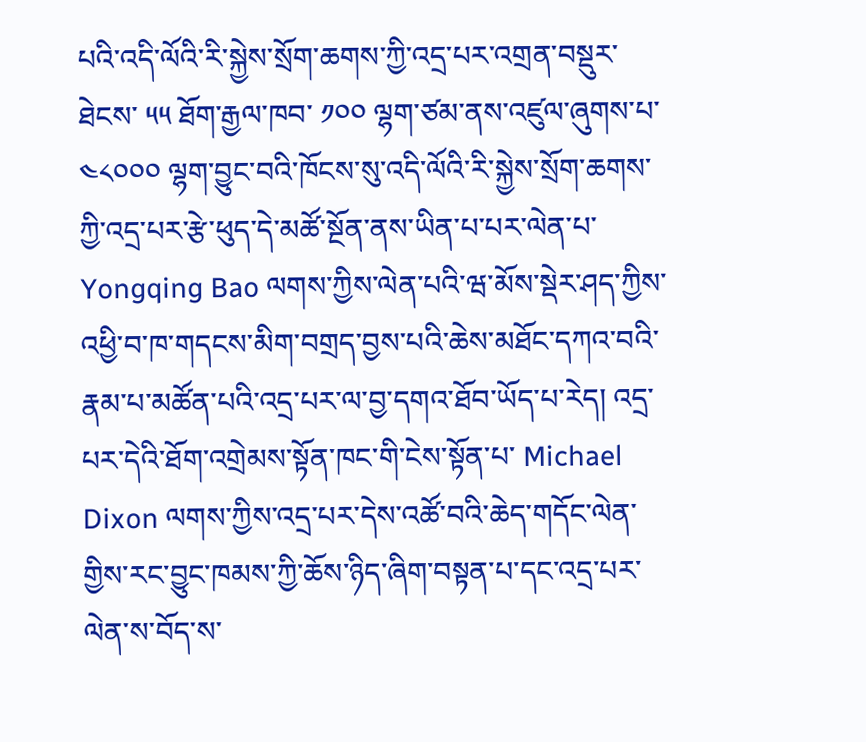པའི་འདི་ལོའི་རི་སྐྱེས་སྲོག་ཆགས་ཀྱི་འདྲ་པར་འགྲན་བསྡུར་ཐེངས་ ༥༥ ཐོག་རྒྱལ་ཁབ་ ༡༠༠ ལྷག་ཙམ་ནས་འཛུལ་ཞུགས་པ་ ༤༨༠༠༠ ལྷག་བྱུང་བའི་ཁོངས་སུ་འདི་ལོའི་རི་སྐྱེས་སྲོག་ཆགས་ཀྱི་འདྲ་པར་རྩེ་ཕུད་དེ་མཚོ་སྔོན་ནས་ཡིན་པ་པར་ལེན་པ་ Yongqing Bao ལགས་ཀྱིས་ལེན་པའི་ཝ་མོས་སྡེར་ཤད་ཀྱིས་འཕྱི་བ་ཁ་གདངས་མིག་བགྲད་བྱས་པའི་ཆེས་མཐོང་དཀའ་བའི་རྣམ་པ་མཚོན་པའི་འདྲ་པར་ལ་བྱ་དགའ་ཐོབ་ཡོད་པ་རེད། འདྲ་པར་དེའི་ཐོག་འགྲེམས་སྟོན་ཁང་གི་ངེས་སྟོན་པ་ Michael Dixon ལགས་ཀྱིས་འདྲ་པར་དེས་འཚོ་བའི་ཆེད་གདོང་ལེན་གྱིས་རང་བྱུང་ཁམས་ཀྱི་ཆོས་ཉིད་ཞིག་བསྟན་པ་དང་འདྲ་པར་ལེན་ས་བོད་ས་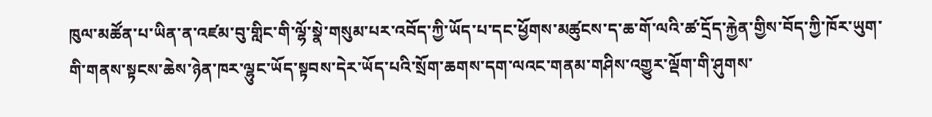ཁུལ་མཚོན་པ་ཡིན་ན་འཛམ་བུ་གླིང་གི་ལྷོ་སྣེ་གསུམ་པར་འབོད་ཀྱི་ཡོད་པ་དང་ཕྱོགས་མཚུངས་ད་ཆ་གོ་ལའི་ཚ་དྲོད་རྐྱེན་གྱིས་བོད་ཀྱི་ཁོར་ཡུག་གི་གནས་སྟངས་ཆེས་ཉེན་ཁར་ལྷུང་ཡོད་སྟབས་དེར་ཡོད་པའི་སྲོག་ཆགས་དག་ལའང་གནམ་གཤིས་འགྱུར་ལྡོག་གི་ཤུགས་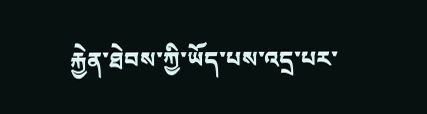རྐྱེན་ཐེབས་ཀྱི་ཡོད་པས་འདྲ་པར་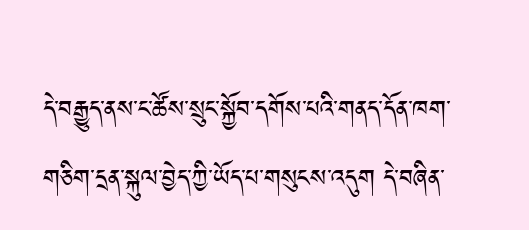དེ་བརྒྱུད་ནས་ང་ཚོས་སྲུང་སྐྱོབ་དགོས་པའི་གནད་དོན་ཁག་གཅིག་དྲན་སྐུལ་བྱེད་ཀྱི་ཡོད་པ་གསུངས་འདུག དེ་བཞིན་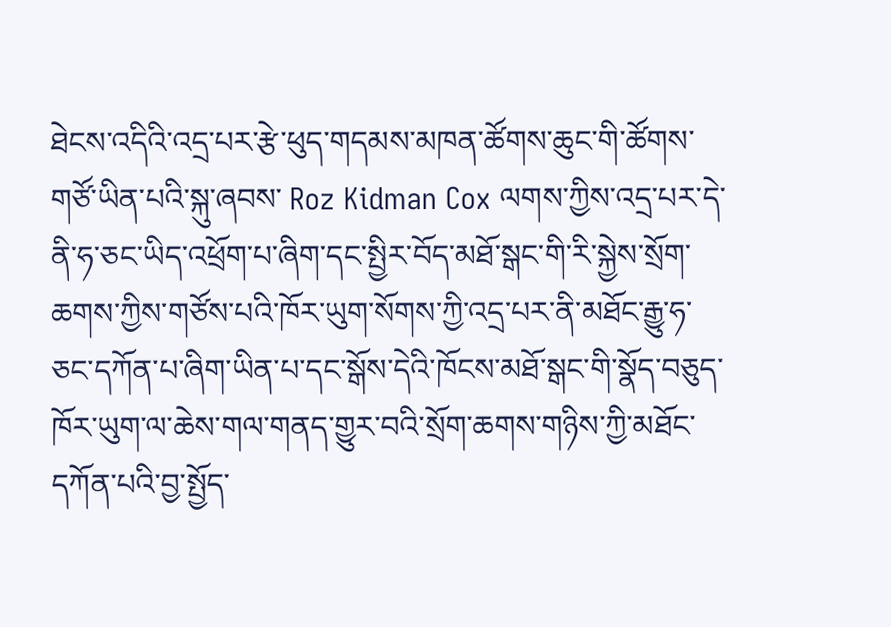ཐེངས་འདིའི་འདྲ་པར་རྩེ་ཕུད་གདམས་མཁན་ཚོགས་ཆུང་གི་ཚོགས་གཙོ་ཡིན་པའི་སྐུ་ཞབས་ Roz Kidman Cox ལགས་ཀྱིས་འདྲ་པར་དེ་ནི་ཧ་ཅང་ཡིད་འཕྲོག་པ་ཞིག་དང་སྤྱིར་བོད་མཐོ་སྒང་གི་རི་སྐྱེས་སྲོག་ཆགས་ཀྱིས་གཙོས་པའི་ཁོར་ཡུག་སོགས་ཀྱི་འདྲ་པར་ནི་མཐོང་རྒྱུ་ཧ་ཅང་དཀོན་པ་ཞིག་ཡིན་པ་དང་སྒོས་དེའི་ཁོངས་མཐོ་སྒང་གི་སྣོད་བཅུད་ཁོར་ཡུག་ལ་ཆེས་གལ་གནད་གྱུར་བའི་སྲོག་ཆགས་གཉིས་ཀྱི་མཐོང་དཀོན་པའི་བྱ་སྤྱོད་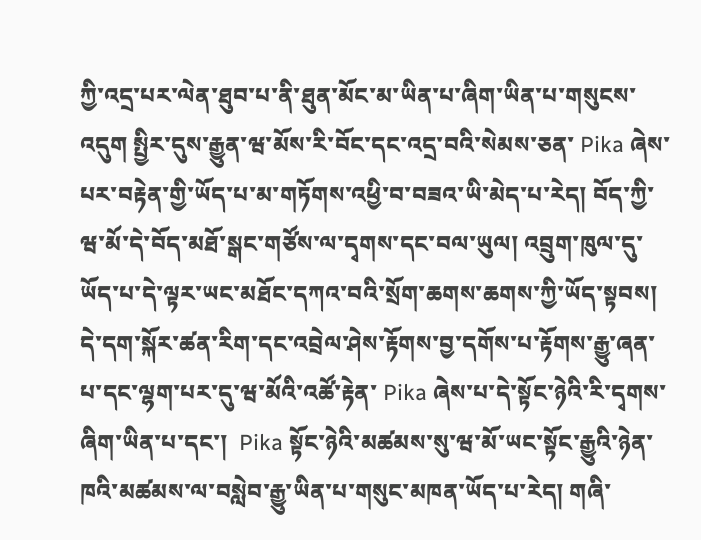ཀྱི་འདྲ་པར་ལེན་ཐུབ་པ་ནི་ཐུན་མོང་མ་ཡིན་པ་ཞིག་ཡིན་པ་གསུངས་འདུག སྤྱིར་དུས་རྒྱུན་ཝ་མོས་རི་བོང་དང་འདྲ་བའི་སེམས་ཅན་ Pika ཞེས་པར་བརྟེན་གྱི་ཡོད་པ་མ་གཏོགས་འཕྱི་བ་བཟའ་ཡི་མེད་པ་རེད། བོད་ཀྱི་ཝ་མོ་དེ་བོད་མཐོ་སྒང་གཙོས་ལ་དྭགས་དང་བལ་ཡུལ། འབྲུག་ཁུལ་དུ་ཡོད་པ་དེ་ལྟར་ཡང་མཐོང་དཀའ་བའི་སྲོག་ཆགས་ཆགས་ཀྱི་ཡོད་སྟབས། དེ་དག་སྐོར་ཚན་རིག་དང་འབྲེལ་ཤེས་རྟོགས་བྱ་དགོས་པ་རྟོགས་རྒྱུ་ཞན་པ་དང་ལྷག་པར་དུ་ཝ་མོའི་འཚོ་རྟེན་ Pika ཞེས་པ་དེ་སྟོང་ཉེའི་རི་དྭགས་ཞིག་ཡིན་པ་དང་།  Pika སྟོང་ཉེའི་མཚམས་སུ་ཝ་མོ་ཡང་སྟོང་རྒྱུའི་ཉེན་ཁའི་མཚམས་ལ་བསླེབ་རྒྱུ་ཡིན་པ་གསུང་མཁན་ཡོད་པ་རེད། གཞི་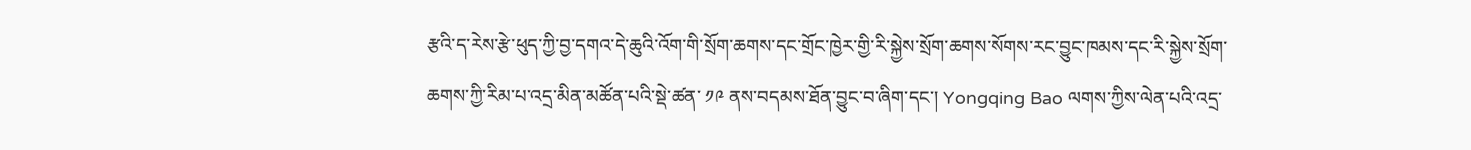རྩའི་ད་རེས་རྩེ་ཕུད་ཀྱི་བྱ་དགའ་དེ་ཆུའི་འོག་གི་སྲོག་ཆགས་དང་གྲོང་ཁྱེར་གྱི་རི་སྐྱེས་སྲོག་ཆགས་སོགས་རང་བྱུང་ཁམས་དང་རི་སྐྱེས་སྲོག་ཆགས་ཀྱི་རིམ་པ་འདྲ་མིན་མཚོན་པའི་སྡེ་ཚན་ ༡༩ ནས་བདམས་ཐོན་བྱུང་བ་ཞིག་དང་། Yongqing Bao ལགས་ཀྱིས་ལེན་པའི་འདྲ་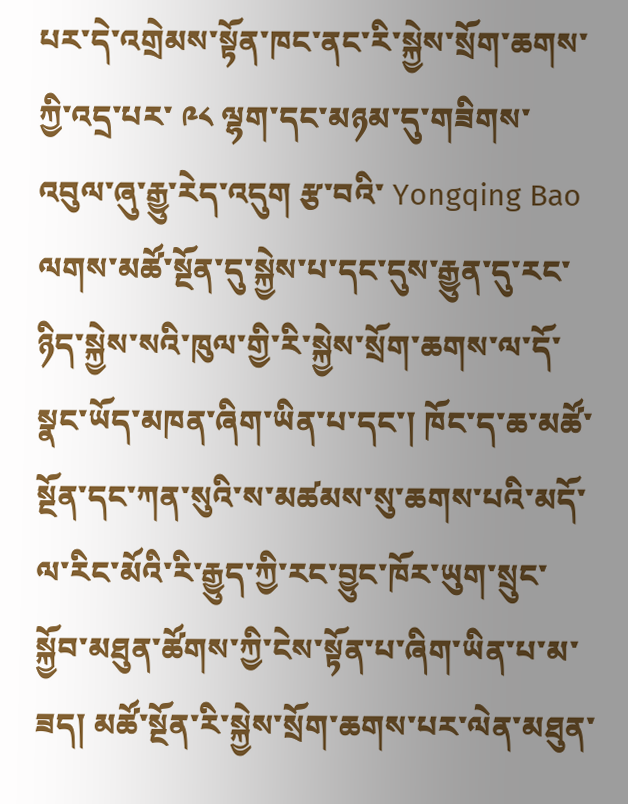པར་དེ་འགྲེམས་སྟོན་ཁང་ནང་རི་སྐྱེས་སྲོག་ཆགས་ཀྱི་འདྲ་པར་ ༩༨ ལྷག་དང་མཉམ་དུ་གཟིགས་འབུལ་ཞུ་རྒྱུ་རེད་འདུག རྩ་བའི་ Yongqing Bao ལགས་མཚོ་སྔོན་དུ་སྐྱེས་པ་དང་དུས་རྒྱུན་དུ་རང་ཉིད་སྐྱེས་སའི་ཁུལ་གྱི་རི་སྐྱེས་སྲོག་ཆགས་ལ་དོ་སྣང་ཡོད་མཁན་ཞིག་ཡིན་པ་དང་། ཁོང་ད་ཆ་མཚོ་སྔོན་དང་ཀན་སུའི་ས་མཚམས་སུ་ཆགས་པའི་མདོ་ལ་རིང་མོའི་རི་རྒྱུད་ཀྱི་རང་བྱུང་ཁོར་ཡུག་སྲུང་སྐྱོབ་མཐུན་ཚོགས་ཀྱི་ངེས་སྟོན་པ་ཞིག་ཡིན་པ་མ་ཟད། མཚོ་སྔོན་རི་སྐྱེས་སྲོག་ཆགས་པར་ལེན་མཐུན་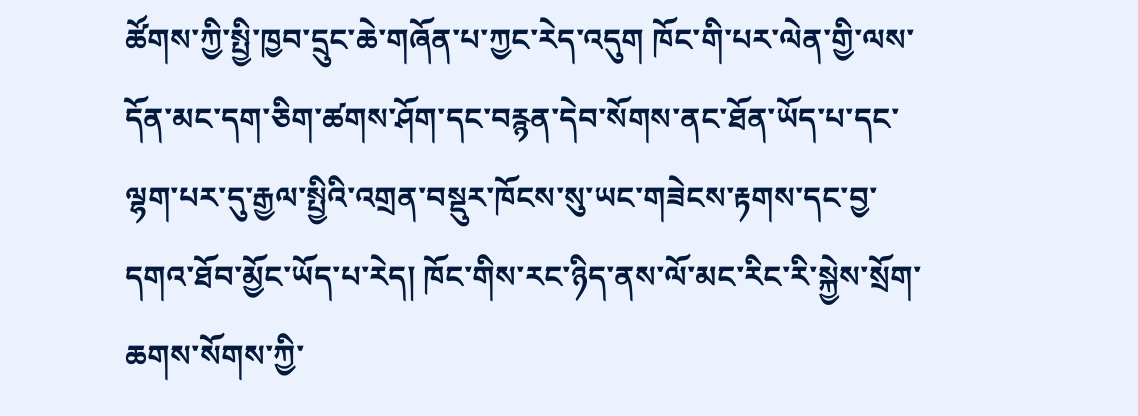ཚོགས་ཀྱི་སྤྱི་ཁྱབ་དྲུང་ཆེ་གཞོན་པ་ཀྱང་རེད་འདུག ཁོང་གི་པར་ལེན་གྱི་ལས་དོན་མང་དག་ཅིག་ཚགས་ཤོག་དང་བརྙན་དེབ་སོགས་ནང་ཐོན་ཡོད་པ་དང་ལྷག་པར་དུ་རྒྱལ་སྤྱིའི་འགྲན་བསྡུར་ཁོངས་སུ་ཡང་གཟེངས་རྟགས་དང་བྱ་དགའ་ཐོབ་མྱོང་ཡོད་པ་རེད། ཁོང་གིས་རང་ཉིད་ནས་ལོ་མང་རིང་རི་སྐྱེས་སྲོག་ཆགས་སོགས་ཀྱི་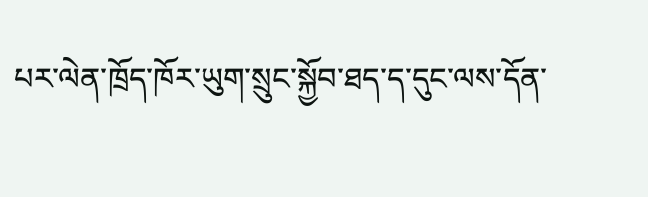པར་ལེན་ཁྲོད་ཁོར་ཡུག་སྲུང་སྐྱོབ་ཐད་ད་དུང་ལས་དོན་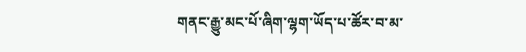གནང་རྒྱུ་མང་པོ་ཞིག་ལྷག་ཡོད་པ་ཚོར་བ་མ་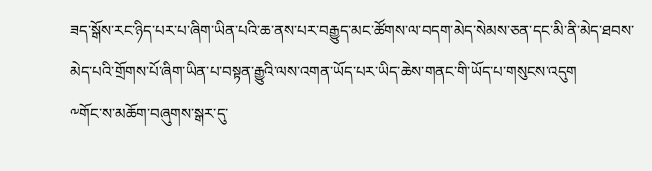ཟད་སྒོས་རང་ཉིད་པར་པ་ཞིག་ཡིན་པའི་ཆ་ནས་པར་བརྒྱུད་མང་ཚོགས་ལ་བདག་མེད་སེམས་ཅན་དང་མི་ནི་མེད་ཐབས་མེད་པའི་གྲོགས་པོ་ཞིག་ཡིན་པ་བསྟན་རྒྱུའི་ལས་འགན་ཡོད་པར་ཡིད་ཆེས་གནང་གི་ཡོད་པ་གསུངས་འདུག
༸གོང་ས་མཆོག་བཞུགས་སྒར་དུ་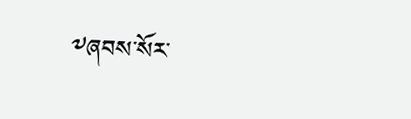༸ཞབས་སོར་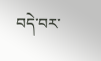བདེ་བར་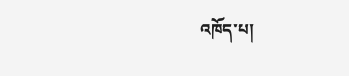འཁོད་པ།